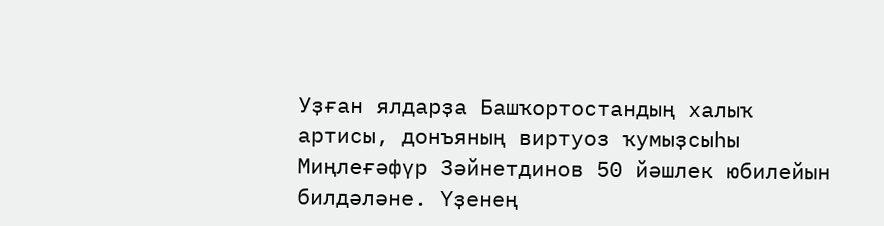Уҙған ялдарҙа Башҡортостандың халыҡ артисы, донъяның виртуоз ҡумыҙсыһы Миңлеғәфүр Зәйнетдинов 50 йәшлек юбилейын билдәләне. Үҙенең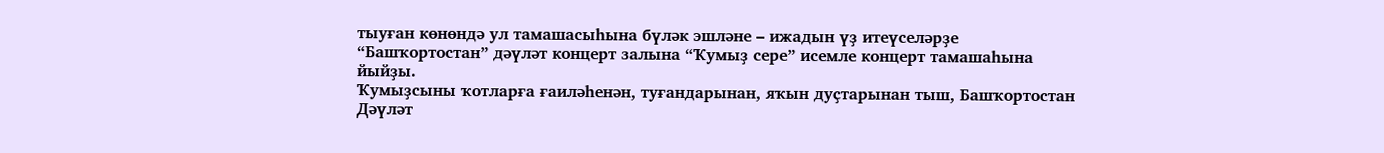тыуған көнөндә ул тамашасыһына бүләк эшләне – ижадын үҙ итеүселәрҙе “Башҡортостан” дәүләт концерт залына “Ҡумыҙ сере” исемле концерт тамашаһына йыйҙы.
Ҡумыҙсыны ҡотларға ғаиләһенән, туғандарынан, яҡын дуҫтарынан тыш, Башҡортостан Дәүләт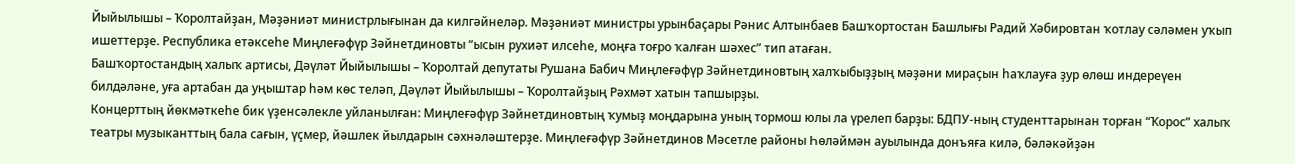Йыйылышы – Ҡоролтайҙан, Мәҙәниәт министрлығынан да килгәйнеләр. Мәҙәниәт министры урынбаҫары Рәнис Алтынбаев Башҡортостан Башлығы Радий Хәбировтан ҡотлау сәләмен уҡып ишеттерҙе. Республика етәксеһе Миңлеғәфүр Зәйнетдиновты “ысын рухиәт илсеһе, моңға тоғро ҡалған шәхес” тип атаған.
Башҡортостандың халыҡ артисы, Дәүләт Йыйылышы – Ҡоролтай депутаты Рушана Бабич Миңлеғәфүр Зәйнетдиновтың халҡыбыҙҙың мәҙәни мираҫын һаҡлауға ҙур өлөш индереүен билдәләне, уға артабан да уңыштар һәм көс теләп, Дәүләт Йыйылышы – Ҡоролтайҙың Рәхмәт хатын тапшырҙы.
Концерттың йөкмәткеһе бик үҙенсәлекле уйланылған: Миңлеғәфүр Зәйнетдиновтың ҡумыҙ моңдарына уның тормош юлы ла үрелеп барҙы: БДПУ-ның студенттарынан торған “Ҡорос” халыҡ театры музыканттың бала сағын, үҫмер, йәшлек йылдарын сәхнәләштерҙе. Миңлеғәфүр Зәйнетдинов Мәсетле районы Һөләймән ауылында донъяға килә, бәләкәйҙән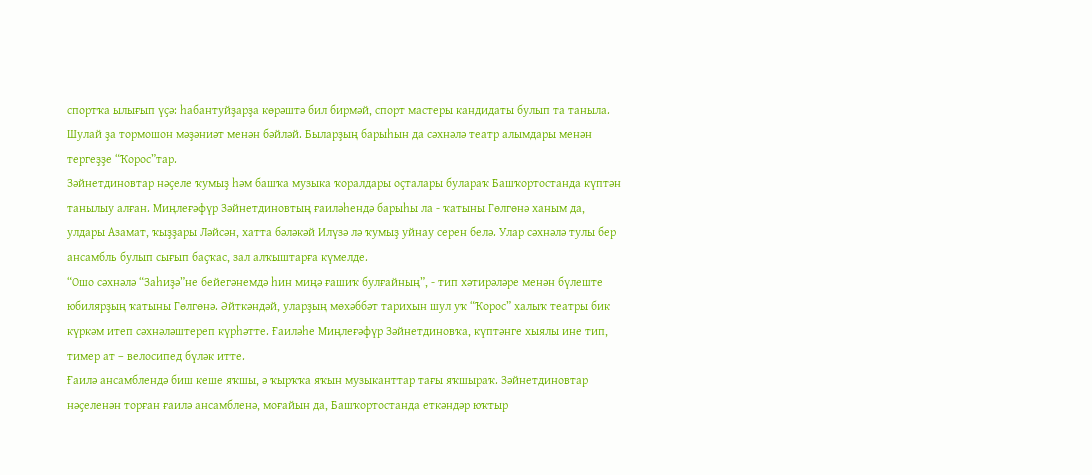спортҡа ылығып үҫә: һабантуйҙарҙа көрәштә бил бирмәй, спорт мастеры кандидаты булып та таныла. Шулай ҙа тормошон мәҙәниәт менән бәйләй. Быларҙың барыһын да сәхнәлә театр алымдары менән тергеҙҙе “Ҡорос”тар.
Зәйнетдиновтар нәҫеле ҡумыҙ һәм башҡа музыка ҡоралдары оҫталары булараҡ Башҡортостанда күптән танылыу алған. Миңлеғәфүр Зәйнетдиновтың ғаиләһендә барыһы ла - ҡатыны Гөлгөнә ханым да, улдары Азамат, ҡыҙҙары Ләйсән, хатта бәләкәй Илүзә лә ҡумыҙ уйнау серен белә. Улар сәхнәлә тулы бер ансамбль булып сығып баҫҡас, зал алҡыштарға күмелде.
“Ошо сәхнәлә “Заһиҙә”не бейегәнемдә һин миңә ғашиҡ булғайның”, - тип хәтирәләре менән бүлеште юбилярҙың ҡатыны Гөлгөнә. Әйткәндәй, уларҙың мөхәббәт тарихын шул уҡ “Ҡорос” халыҡ театры бик күркәм итеп сәхнәләштереп күрһәтте. Ғаиләһе Миңлеғәфүр Зәйнетдиновҡа, күптәнге хыялы ине тип, тимер ат – велосипед бүләк итте.
Ғаилә ансамблендә биш кеше яҡшы, ә ҡырҡҡа яҡын музыканттар тағы яҡшыраҡ. Зәйнетдиновтар нәҫеленән торған ғаилә ансамбленә, моғайын да, Башҡортостанда еткәндәр юҡтыр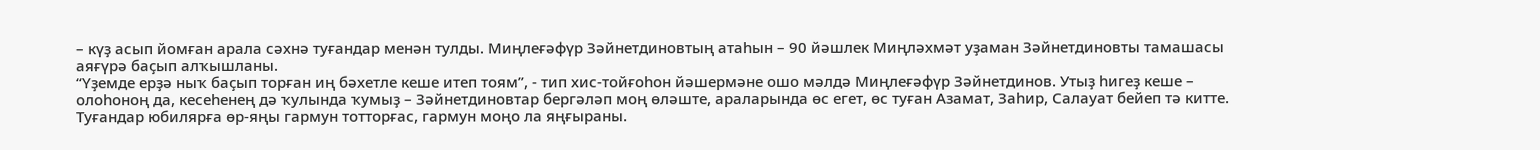– күҙ асып йомған арала сәхнә туғандар менән тулды. Миңлеғәфүр Зәйнетдиновтың атаһын – 90 йәшлек Миңләхмәт уҙаман Зәйнетдиновты тамашасы аяғүрә баҫып алҡышланы.
“Үҙемде ерҙә ныҡ баҫып торған иң бәхетле кеше итеп тоям”, - тип хис-тойғоһон йәшермәне ошо мәлдә Миңлеғәфүр Зәйнетдинов. Утыҙ һигеҙ кеше – олоһоноң да, кесеһенең дә ҡулында ҡумыҙ – Зәйнетдиновтар бергәләп моң өләште, араларында өс егет, өс туған Азамат, Заһир, Салауат бейеп тә китте. Туғандар юбилярға өр-яңы гармун тотторғас, гармун моңо ла яңғыраны.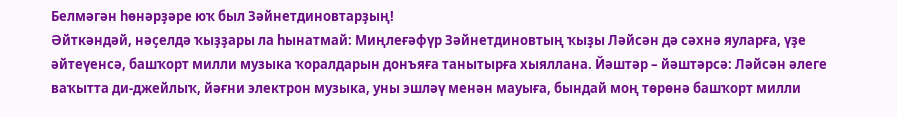Белмәгән һөнәрҙәре юҡ был Зәйнетдиновтарҙың!
Әйткәндәй, нәҫелдә ҡыҙҙары ла һынатмай: Миңлеғәфүр Зәйнетдиновтың ҡыҙы Ләйсән дә сәхнә яуларға, үҙе әйтеүенсә, башҡорт милли музыка ҡоралдарын донъяға танытырға хыяллана. Йәштәр – йәштәрсә: Ләйсән әлеге ваҡытта ди-джейлыҡ, йәғни электрон музыка, уны эшләү менән мауыға, бындай моң төрөнә башҡорт милли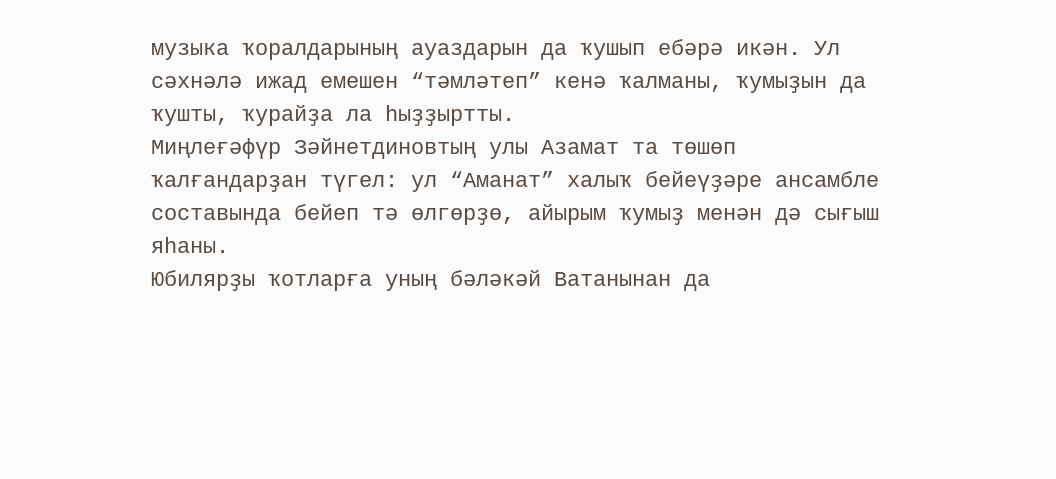музыка ҡоралдарының ауаздарын да ҡушып ебәрә икән. Ул сәхнәлә ижад емешен “тәмләтеп” кенә ҡалманы, ҡумыҙын да ҡушты, ҡурайҙа ла һыҙҙыртты.
Миңлеғәфүр Зәйнетдиновтың улы Азамат та төшөп ҡалғандарҙан түгел: ул “Аманат” халыҡ бейеүҙәре ансамбле составында бейеп тә өлгөрҙө, айырым ҡумыҙ менән дә сығыш яһаны.
Юбилярҙы ҡотларға уның бәләкәй Ватанынан да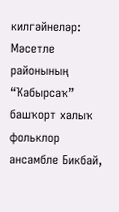килгәйнеләр: Мәсетле районының “Ҡабырсаҡ” башҡорт халыҡ фольклор ансамбле Бикбай,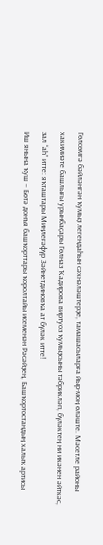Гөлсөмгә бәйләнгән ҡумыҙ легендаһын сәхнәләштерҙе, тамашасыларға йыр-моң өләште. Мәсетле районы хакимиәте башлығы урынбаҫары Гөлназ Ҡадирова виртуоз ҡумыҙсыны тәбрикләп, бүләктең ни икәнен әйткәс, зал “аһ” итте: яҡташтары Миңлеғәфүр Зәйнетдиновҡа ат бүләк итте!
Иш янына ҡуш – Бөтә донъя башҡорттары ҡоролтайы исеменән Рәсәйҙең, Башҡортостандың халыҡ артисы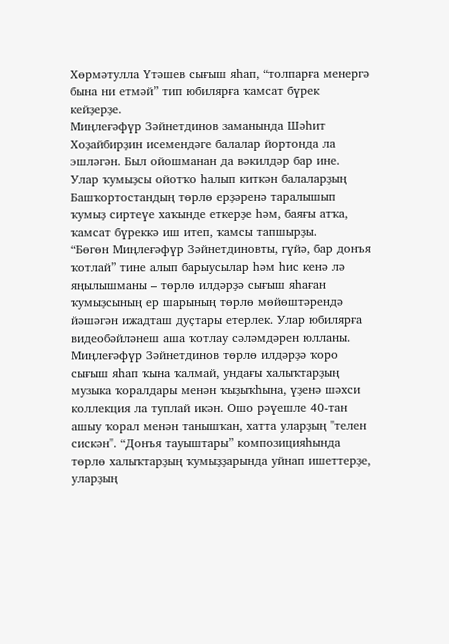Хөрмәтулла Үтәшев сығыш яһап, “толпарға менергә бына ни етмәй” тип юбилярға ҡамсат бүрек кейҙерҙе.
Миңлеғәфүр Зәйнетдинов заманында Шәһит Хоҙайбирҙин исемендәге балалар йортонда ла эшләгән. Был ойошманан да вәкилдәр бар ине. Улар ҡумыҙсы ойотҡо һалып киткән балаларҙың Башҡортостандың төрлө ерҙәренә таралышып ҡумыҙ сиртеүе хаҡынде еткерҙе һәм, баяғы атҡа, ҡамсат бүреккә иш итеп, ҡамсы тапшырҙы.
“Бөгөн Миңлеғәфүр Зәйнетдиновты, гүйә, бар донъя ҡотлай” тине алып барыусылар һәм һис кенә лә яңылышманы – төрлө илдәрҙә сығыш яһаған ҡумыҙсының ер шарының төрлө мөйөштәрендә йәшәгән ижадташ дуҫтары етерлек. Улар юбилярға видеобәйләнеш аша ҡотлау сәләмдәрен юлланы.
Миңлеғәфүр Зәйнетдинов төрлө илдәрҙә ҡоро сығыш яһап ҡына ҡалмай, ундағы халыҡтарҙың музыка ҡоралдары менән ҡыҙыҡһына, үҙенә шәхси коллекция ла туплай икән. Ошо рәүешле 40-тан ашыу ҡорал менән танышҡан, хатта уларҙың "телен сискән". “Донъя тауыштары” композицияһында төрлө халыҡтарҙың ҡумыҙҙарында уйнап ишеттерҙе, уларҙың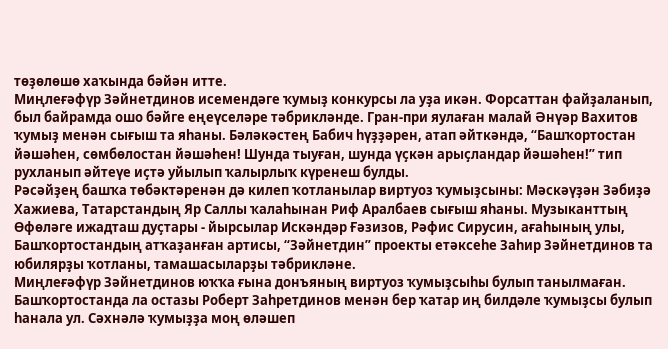төҙөлөшө хаҡында бәйән итте.
Миңлеғәфүр Зәйнетдинов исемендәге ҡумыҙ конкурсы ла уҙа икән. Форсаттан файҙаланып, был байрамда ошо бәйге еңеүселәре тәбрикләнде. Гран-при яулаған малай Әнүәр Вахитов ҡумыҙ менән сығыш та яһаны. Бәләкәстең Бабич һүҙҙәрен, атап әйткәндә, “Башҡортостан йәшәһен, сөмбөлостан йәшәһен! Шунда тыуған, шунда үҫкән арыҫландар йәшәһен!” тип рухланып әйтеүе иҫтә уйылып ҡалырлыҡ күренеш булды.
Рәсәйҙең башҡа төбәктәренән дә килеп ҡотланылар виртуоз ҡумыҙсыны: Мәскәүҙән Зәбиҙә Хажиева, Татарстандың Яр Саллы ҡалаһынан Риф Аралбаев сығыш яһаны. Музыканттың Өфөләге ижадташ дуҫтары - йырсылар Искәндәр Ғәзизов, Рәфис Сирусин, ағаһының улы, Башҡортостандың атҡаҙанған артисы, “Зәйнетдин” проекты етәксеһе Заһир Зәйнетдинов та юбилярҙы ҡотланы, тамашасыларҙы тәбрикләне.
Миңлеғәфүр Зәйнетдинов юҡҡа ғына донъяның виртуоз ҡумыҙсыһы булып танылмаған. Башҡортостанда ла остазы Роберт Заһретдинов менән бер ҡатар иң билдәле ҡумыҙсы булып һанала ул. Сәхнәлә ҡумыҙҙа моң өләшеп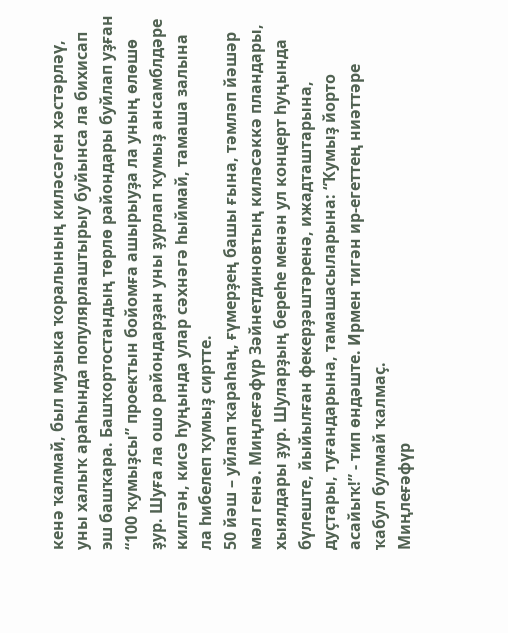кенә ҡалмай, был музыка ҡоралының киләсәген хәстәрләү, уны халыҡ араһында популярлаштырыу буйынса ла бихисап эш башҡара. Башҡортостандың төрлө райондары буйлап уҙған “100 ҡумыҙсы” проектын бойомға ашырыуҙа ла уның өлөшө ҙур. Шуға ла ошо райондарҙан уны ҙурлап ҡумыҙ ансамблдәре килгән, кисә һуңында улар сәхнәгә һыймай, тамаша залына ла һибелеп ҡумыҙ сиртте.
50 йәш – уйлап ҡараһаң, ғүмерҙең башы ғына, тәмләп йәшәр мәл генә. Миңлеғәфүр Зәйнетдиновтың киләсәккә пландары, хыялдары ҙур. Шуларҙың береһе менән ул концерт һуңында бүлеште, йыйылған фекерҙәштәренә, ижадташтарына, дуҫтары, туғандарына, тамашасыларына: “Ҡумыҙ йорто асайыҡ!” - тип өндәште. Ирмен тигән ир-егеттең ниәттәре ҡабул булмай ҡалмаҫ.
Миңлеғәфүр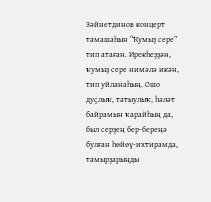Зәйнетдинов концерт тамашаһын “Ҡумыҙ сере” тип атаған. Ирекһеҙҙән, ҡумыҙ сере нимәлә икән, тип уйланаһың. Ошо дуҫлыҡ, татыулыҡ, һәләт байрамын ҡарайһың да, был серҙең бер-береңә булған һөйөү-ихтирамда, тамырҙарыңды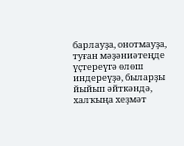барлауҙа, онотмауҙа, туған мәҙәниәтеңде үҫтереүгә өлөш индереүҙә, быларҙы йыйып әйткәндә, халҡыңа хеҙмәт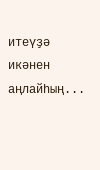итеүҙә икәнен аңлайһың...